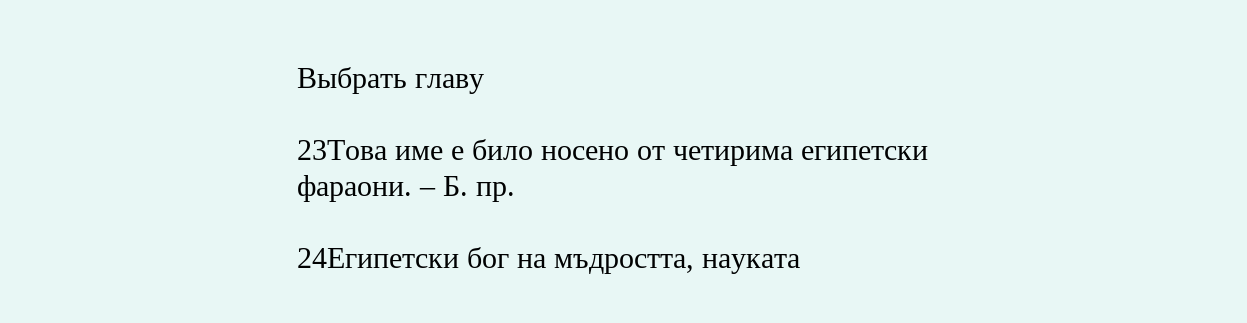Выбрать главу

23Това име е било носено от четирима египетски фараони. – Б. пр.

24Египетски бог на мъдростта, науката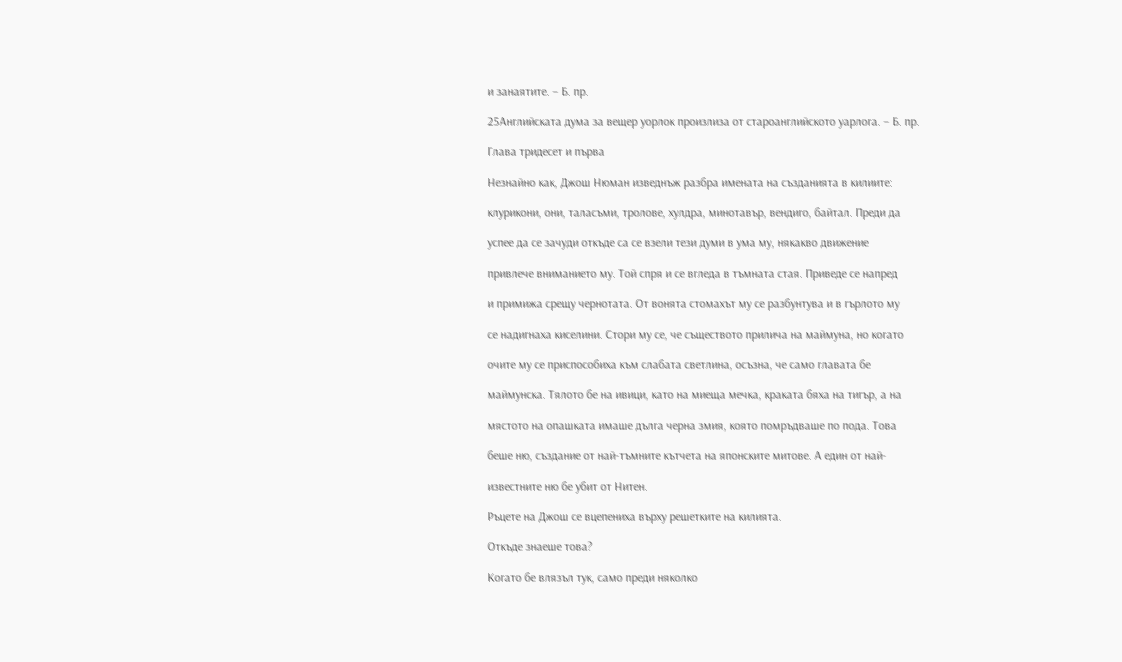и занаятите. – Б. пр.

25Английската дума за вещер уорлок произлиза от староанглийското уарлога. – Б. пр.

Глава тридесет и първа

Незнайно как, Джош Нюман изведнъж разбра имената на създанията в килиите:

клурикони, они, таласъми, тролове, хулдра, минотавър, вендиго, байтал. Преди да

успее да се зачуди откъде са се взели тези думи в ума му, някакво движение

привлече вниманието му. Той спря и се вгледа в тъмната стая. Приведе се напред

и примижа срещу чернотата. От вонята стомахът му се разбунтува и в гърлото му

се надигнаха киселини. Стори му се, че съществото прилича на маймуна, но когато

очите му се приспособиха към слабата светлина, осъзна, че само главата бе

маймунска. Тялото бе на ивици, като на миеща мечка, краката бяха на тигър, а на

мястото на опашката имаше дълга черна змия, която помръдваше по пода. Това

беше ню, създание от най-тъмните кътчета на японските митове. А един от най-

известните ню бе убит от Нитен.

Ръцете на Джош се вцепениха върху решетките на килията.

Откъде знаеше това?

Когато бе влязъл тук, само преди няколко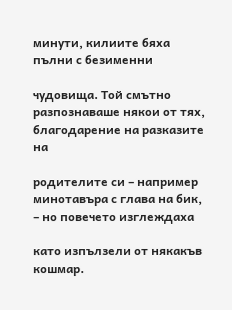минути, килиите бяха пълни с безименни

чудовища. Той смътно разпознаваше някои от тях, благодарение на разказите на

родителите си – например минотавъра с глава на бик, – но повечето изглеждаха

като изпълзели от някакъв кошмар.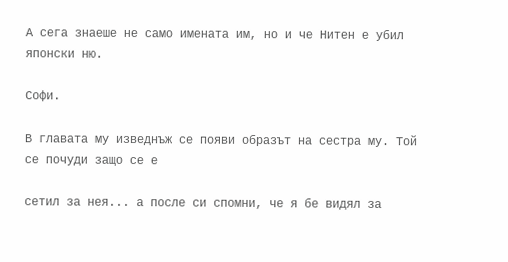А сега знаеше не само имената им, но и че Нитен е убил японски ню.

Софи.

В главата му изведнъж се появи образът на сестра му. Той се почуди защо се е

сетил за нея... а после си спомни, че я бе видял за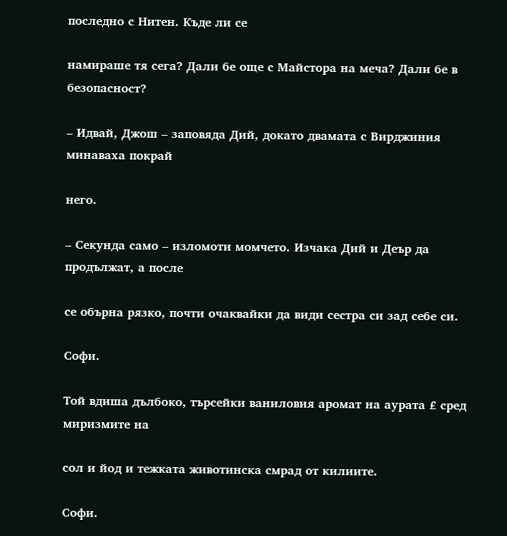последно с Нитен. Къде ли се

намираше тя сега? Дали бе още с Майстора на меча? Дали бе в безопасност?

– Идвай, Джош – заповяда Дий, докато двамата с Вирджиния минаваха покрай

него.

– Секунда само – изломоти момчето. Изчака Дий и Деър да продължат, а после

се обърна рязко, почти очаквайки да види сестра си зад себе си.

Софи.

Той вдиша дълбоко, търсейки ваниловия аромат на аурата £ сред миризмите на

сол и йод и тежката животинска смрад от килиите.

Софи.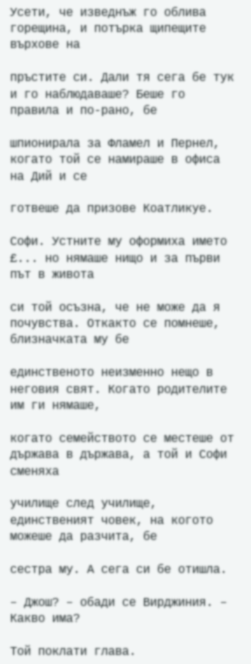Усети, че изведнъж го облива горещина, и потърка щипещите върхове на

пръстите си. Дали тя сега бе тук и го наблюдаваше? Беше го правила и по-рано, бе

шпионирала за Фламел и Пернел, когато той се намираше в офиса на Дий и се

готвеше да призове Коатликуе.

Софи. Устните му оформиха името £... но нямаше нищо и за първи път в живота

си той осъзна, че не може да я почувства. Откакто се помнеше, близначката му бе

единственото неизменно нещо в неговия свят. Когато родителите им ги нямаше,

когато семейството се местеше от държава в държава, а той и Софи сменяха

училище след училище, единственият човек, на когото можеше да разчита, бе

сестра му. А сега си бе отишла.

– Джош? – обади се Вирджиния. – Какво има?

Той поклати глава.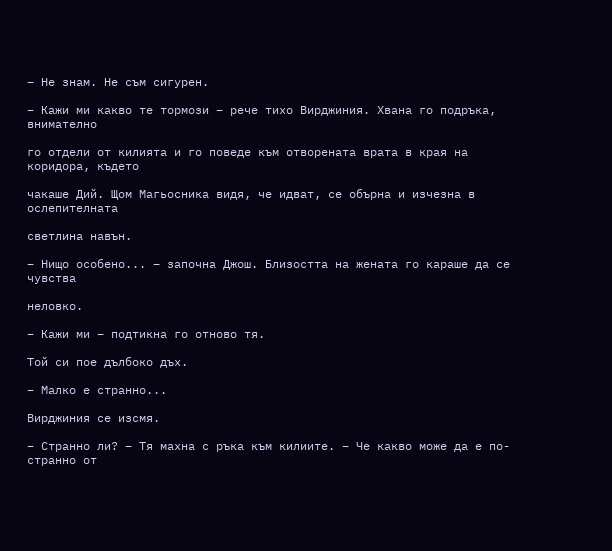– Не знам. Не съм сигурен.

– Кажи ми какво те тормози – рече тихо Вирджиния. Хвана го подръка, внимателно

го отдели от килията и го поведе към отворената врата в края на коридора, където

чакаше Дий. Щом Магьосника видя, че идват, се обърна и изчезна в ослепителната

светлина навън.

– Нищо особено... – започна Джош. Близостта на жената го караше да се чувства

неловко.

– Кажи ми – подтикна го отново тя.

Той си пое дълбоко дъх.

– Малко е странно...

Вирджиния се изсмя.

– Странно ли? – Тя махна с ръка към килиите. – Че какво може да е по-странно от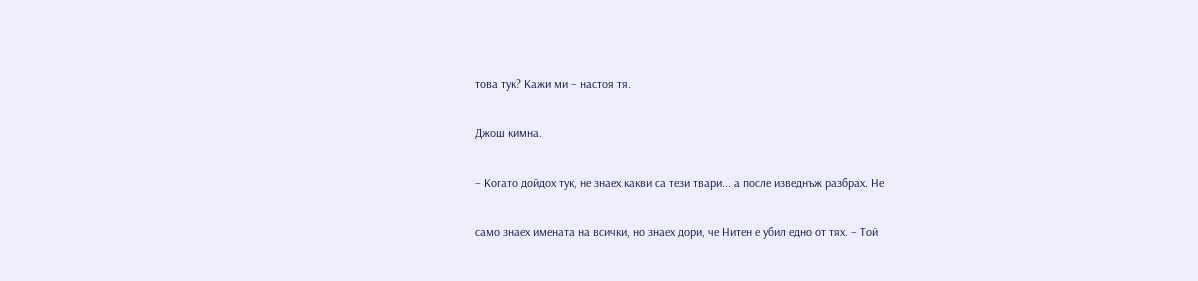това тук? Кажи ми – настоя тя.

Джош кимна.

– Когато дойдох тук, не знаех какви са тези твари... а после изведнъж разбрах. Не

само знаех имената на всички, но знаех дори, че Нитен е убил едно от тях. – Той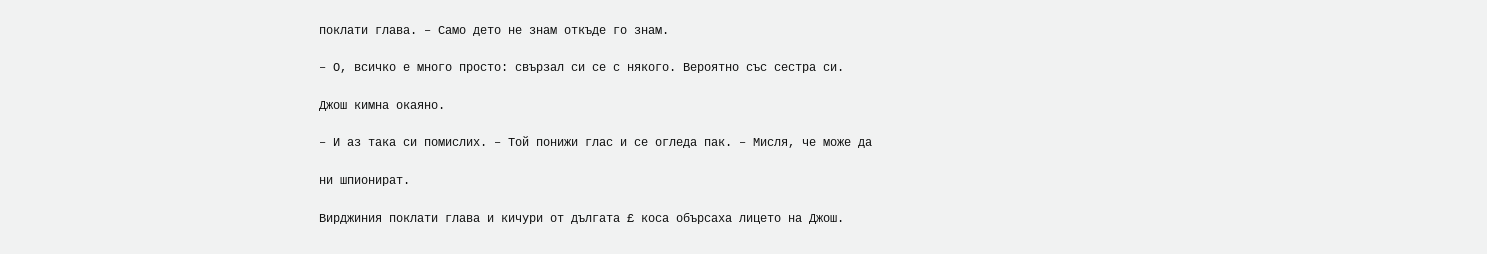поклати глава. – Само дето не знам откъде го знам.

– О, всичко е много просто: свързал си се с някого. Вероятно със сестра си.

Джош кимна окаяно.

– И аз така си помислих. – Той понижи глас и се огледа пак. – Мисля, че може да

ни шпионират.

Вирджиния поклати глава и кичури от дългата £ коса обърсаха лицето на Джош.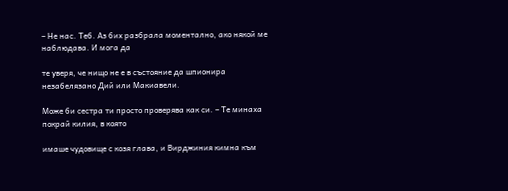– Не нас. Теб. Аз бих разбрала моментално, ако някой ме наблюдава. И мога да

те уверя, че нищо не е в състояние да шпионира незабелязано Дий или Макиавели.

Може би сестра ти просто проверява как си. – Те минаха покрай килия, в която

имаше чудовище с козя глава, и Вирджиния кимна към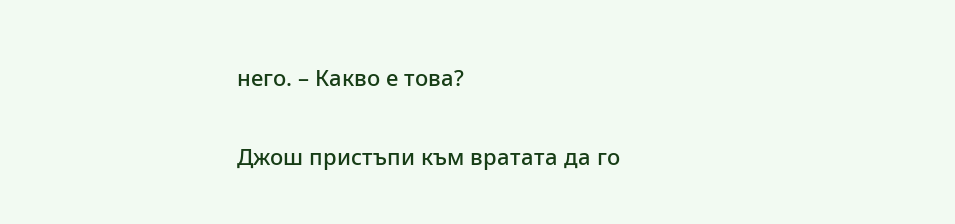него. – Какво е това?

Джош пристъпи към вратата да го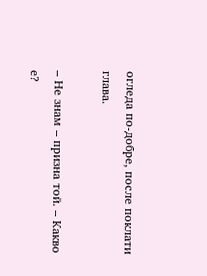огледа по-добре, после поклати глава.

– Не знам – призна той. – Какво е?